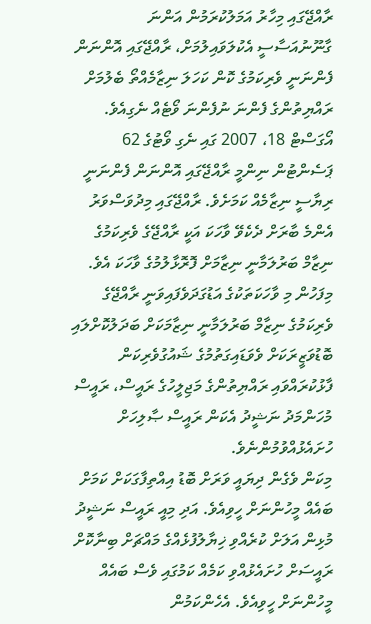ރާއްޖޭގައި މިހާރު އަމަލުކުރަމުން އަންނަ ގާނޫނުއަސާސީ އެކުލަވައިލުމަށް، ރާއްޖޭގައި އޮންނަން ފެންނަނީ ވެރިކަމުގެ ކޮން ކަހަލަ ނިޒާމެއްތޯ ބެލުމަށް ރައްޔިތުންގެ ފެންނަ ނުފެންނަ ވޯޓެއް ނެގިއެވެ. އޯގަސްޓް 18، 2007 ގައި ނެގި ވޯޓުގެ 62 ޕަސެންޓުން ނިންމީ ރާއްޖޭގައި އޮންނަން ފެންނަނީ ރިޔާސީ ނިޒާމެއް ކަމަށެވެ. ރާއްޖޭގައި މިދުވަސްވަރު އެންމެ ބާރަށް ދެކެވޭ ވާހަކަ އަކީ ރާއްޖޭގެ ވެރިކަމުގެ ނިޒާމް ބަރުލަމާނީ ނިޒާމަށް ފޮރޮޅާލުމުގެ ވާހަކަ އެވެ. މިފަހުން މި ވާހަކަތަކުގެ އަޑުގަދަވެފައިވަނީ ރާއްޖޭގެ ވެރިކަމުގެ ނިޒާމް ބަރުލަމާނީ ނިޒާމަކަށް ބަދަލުކޮށްލައި ބޮޑުވަޒީރަކަށް ވެވަޑައިގަތުމުގެ ޝައުގުވެރިކަން ފާޅުކުރައްވައި ރައްޔިތުންގެ މަޖިލީހުގެ ރައީސް، ރައީސް މުހަންމަދު ނަޝީދު އެކަން ރައީސް ޞާލިހަށް ހުށައެޅުއްވުމުންނެވެ.
މިކަން ވެގެން ދިޔައީ ވަރަށް ބޮޑު އިއްތިފާގަކަށް ކަމަށް ބައެއް މީހުންނަށް ހީވިއެވެ. އަދި މިއީ ރައީސް ނަޝީދު މުޅިން އަލަށް ކުރެއްވި ޚިޔާލުފުޅެއްގެ މައްޗަށް ބިނާކޮށް ރައީސަށް ހުށައެޅުއްވި ކަމެއް ކަމުގައި ވެސް ބައެއް މީހުންނަށް ހީވިއެވެ. އެހެންކަމުން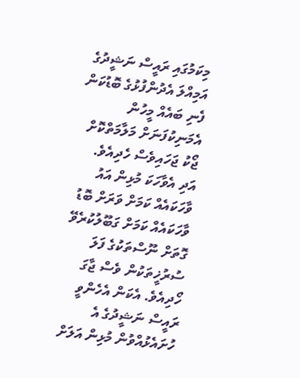މިކަމުގައި ރައީސް ނަޝީދުގެ އަމިއްލަ އެދުންފުޅުގެ ބޮޑުކަން ފެނި ބައެއް މީހުން އެމަނިކުފަނަށް މަލާމަތްކޮށް ޖޯކު ޖަހައިވެސް ހެދިއެވެ. އަދި އެވާހަކަ މުޅިން އައު ވާހަކައެއް ކަމަށް ވަރަށް ބޮޑު ވާހަކައެއް ކަމަށް ގަބޫލުކުރެވޭ ގޮތަށް ނޫސްތަކުގެ ފަލަ ސުރުޚީތަކުން ވެސް ޖާގަ ހޯދިއެވެ. އެކަން އެހެންވީ ރައީސް ނަޝީދުގެ އެ ހުށައެޅުއްވުން މުޅިން އަލަށް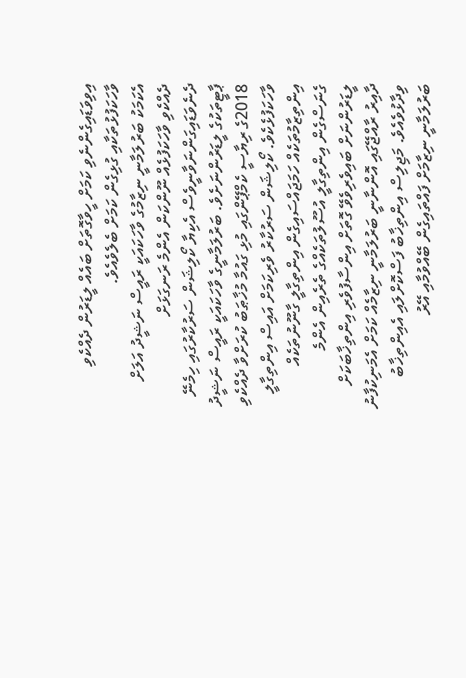އިވިވަޑައިގެންނެވި ކަމަށް ހީވާގޮތަށް ބައެއް ލީޑަރުން ދެއްކެވި ވާހަކަފުޅުތަކާއި ގުޅިގެން ކަމަށް ބެލެވެއެވެ.
އެކަމަކު ބަރުލަމާނީ ނިޒާމުގެ ވާހަކައަކީ ރައީސް ނަޝީދު އަލަށް ދެއްކެވި ވާހަކަފުޅެއް ނޫންކަން އެންމެ ރަނގަޅަށް ދެނެވަޑައިގަންނަވާނީވެސް އެކިޔާ ކޯލިޝަން ސަރުކާރުގައި ހިމެނޭ ޕާޓީތަކުގެ ލީޑަރުންނަށެވެ. ބަރުލަމާނީގެ ވާހަކައަކީ ރައީސް ނަޝީދު 2018ގެ ރިޔާސީ ކެމްޕޭންގައި މުޅި ގައުމާ މުޚާޠަބު ކުރަށްވާ ދެއްކެވި ވާހަކަފުޅެކެވެ. ކޯލިޝަން ސަރުކާރު ވެރިކަމަށް އައިސް އިންތިގާލީ އިންތިޒާމުތަކެއް ހަމަޖައްސައިގެން އިންތިގާލީ ގާނޫނުތަކެއް ގެނަސްގެން އިންތިގާލީ އުސޫލުތަކެއްގެ ތެރެއިން އެންމެ ލީޑަރުންނަށް ބައިވެރިވެވޭ ގޮތަށް އިންސާފުވެރި އިންތިޚާބަކަށް ދާއިރު ރާއްޖޭގައި އޮންނާނީ ބަރުލަމާނީ ނިޒާމެއް ކަމަށް އެމަނިކުފާނު ވިދާޅުވެއެވެ. މަޖިލިސް އިންތިޚާބު ފަސްކޮށްލައި އެއިންތިޚާބު ބަރުލަމާނީ ނިޒާމަށް ފައްތައިގެން ބޭއްވުމާއި އޭރު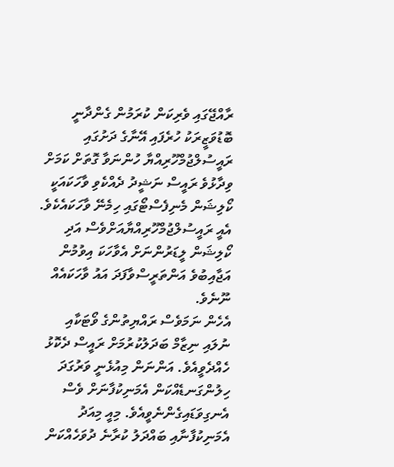ރާއްޖޭގައި ވެރިކަން ކުރަމުން ގެންދާނީ ބޮޑުވަޒީރަކު ހުރެފައި އޭނާގެ ދަށުގައި ރައީސުލްޖުމްހޫރިއްޔާ ހުންނަވާ ގޮތަށް ކަމަށް ވިދާޅުވެ ރައީސް ނަޝީދު ދެއްކެވި ވާހަކައަކީ ކޯލިޝަން މެނިފެސްޓޯގައި ހިމެނޭ ވާހަކައެކެވެ. އެއީ ރައީސުލްޖުމްހޫރިއްޔާއަށްވެސް އަދި ކޯލިޝަން ލީޑަރުންނަށް އެވާހަކަ އިވުމުން އަޖާއިބުވެ އަންތަރީސްވާފަދަ އައު ވާހަކައެއް ނޫނެވެ.
އެހެން ނަމަވެސް ރައްޔިތުންގެ ވޯޓަކާއި ނުލައި ނިޒާމް ބަދަލުކުރުމަށް ރައީސް ދެކޮޅު ހެއްދެވީއެވެ. އަންނަން މިއުޅެނީ ވަރުގަދަ ހިލުންގަނޑެއްކަން އެމަނިކުފާނަށް ވެސް އެނގިވަޑައިގެންނެވީއެވެ. މިއީ މިއަދު އެމަނިކުފާނާއި ބައްދަލު ކުރާނެ ދުވަހެއްކަން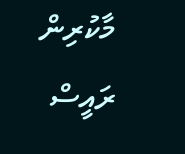މާކުރިން ރައީސް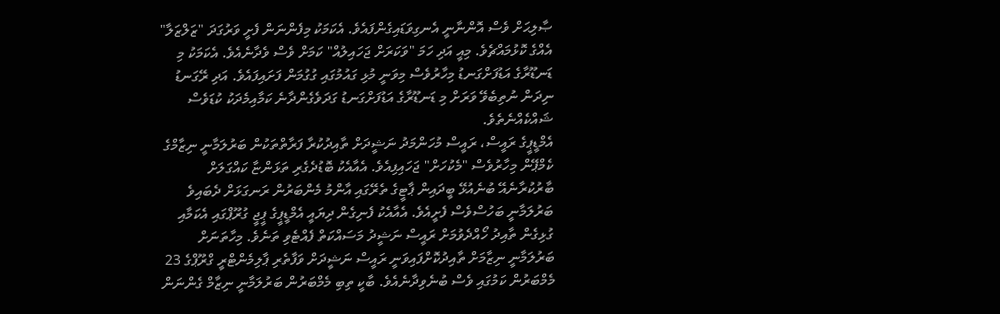ޞާލިޙަށް ވެސް އޮންނާނީ އެނގިވަޑައިގެންފައެވެ. އެކަމަކު މިފެންނަން ފެށީ ވަރުގަދަ "ޒަލްޒަލާ" އެއްގެ ކޮޅުމައްޗެވެ. މިއީ އަދި ހަމަ "ވަކަރަށް ޖަހައިލުއް" ކަމަށް ވެސް ވެދާނެއެވެ. އެކަމަކު މި ޑަނޑޫރާގެ އަޑުފަށްގަނޑު މިހާރުވެސް މިވަނީ މުޅި ގައުމުގައި ގުގުމަން ފަށައިފައެވެ. އަދި ރޭގަނޑު ނިދަން ނުތިބެވޭ ވަރަށް މި ޑަނޑޫރާގެ އަޑުފަށްގަނޑު ގަދަވެގެންދާނެ ކަމާއިމެދަކު ކުޑަވެސް ޝައްކެއްނެތެވެ.
އެމްޑީޕީގެ ރައީސް، ރައީސް މުހަންމަދު ނަޝީދަށް ތާއިދުކުރާ ފަރާތްތަކުން ބަރުލަމާނީ ނިޒާމްގެ ކެމްޕޭން މިހާރުވެސް "މެކުހަށް" ޖަހައިފިއެވެ. އެއާއެކު ބޮޑުދެގެރި ތަޅަންޏާ ކައްގަލަށް ބާރުކުރާނެއޭ ބުނެއުޅޭ ބީދައިން ޕާޓީގެ ތެރޭގައި އާންމު މެންބަރުން ރަނގަޅަށް ދެބައިވެ ބަރުލަމާނީ ބަހުސްވެސް ފެށީއެވެ. އެއާއެކު ފެނިގެން ދިޔައީ އެމްޑީޕީގެ ޕީޖީ ގުރޫޕްގައި އެކަމާއި ގުޅިގެން ތާއިދު ހޯއްދެވުމަށް ރައީސް ނަޝީދު މަސައްކަތް ފެއްޓެވި ތަނެވެ. މިހާތަނަށް ބަރުލަމާނީ ނިޒާމަށް ތާއިދުކޮށްފައިވަނީ ރައީސް ނަޝީދަށް ވަފާތެރި ޕާލިމެންޓްރީ ގްރޫޕްގެ 23 މެމްބަރުން ކަމުގައި ވެސް ބުނެވިދާނެއެވެ. ބާކީ ތިބި މެމްބަރުން ބަރުލަމާނީ ނިޒާމް ގެންނަން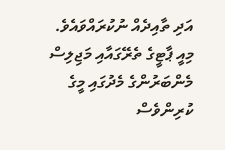އަދި ތާއިދެއް ނުކުރައްވައެވެ. މިއީ ޕާޓީގެ ތެރޭގައާއި މަޖިލިސް މެންބަރުންގެ މެދުގައި މީގެ ކުރިންވެސް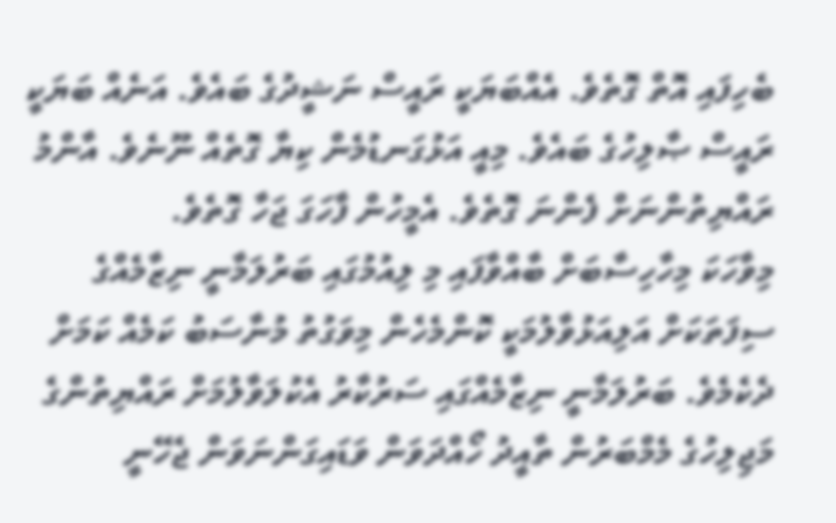ބެހިފައި އޮތް ގޮތެވެ. އެއްބަޔަކީ ރައީސް ނަޝީދުގެ ބައެވެ. އަނެއް ބަޔަކީ ރައީސް ޞާލިހުގެ ބައެވެ. މިއީ އަޅުގަނޑުމެން ކިޔާ ގޮތެއް ނޫނެވެ. އާންމު ރައްޔިތުންނަށް ފެންނަ ގޮތެވެ. އެމީހުން ފާހަގަ ޖަހާ ގޮތެވެ.
މިވާހަކަ މިހާހިސާބަށް ބާއްވާފައި މި ލިއުމުގައި ބަރުލަމާނީ ނިޒާމެއްގެ ސިފަތަކަށް އަލިއަޅުވާލުމަކީ ކޮންމެހެން މިވަގުތު މުނާސަބު ކަމެއް ކަމަށް ދެކެމެވެ. ބަރުލަމާނީ ނިޒާމެއްގައި ސަރުކާރު އެކުލަވާލުމަށް ރައްޔިތުންގެ މަޖިލިހުގެ މެމްބަރުން ތާއީދު ހޯއްދަވަން ވަޑައިގަންނަވަން ޖެހޭނީ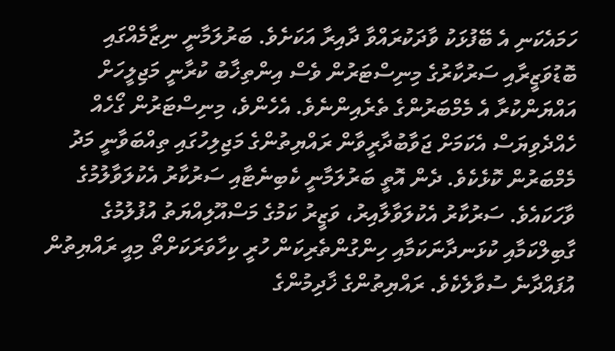ހަމައެކަނި އެ ބޭފުޅަކު ވާދަކުރައްވާ ދާއިރާ އަކަށެވެ. ބަރުލަމާނީ ނިޒާމެއްގައި ބޮޑުވަޒީރާއި ސަރުކާރުގެ މިނިސްޓަރުން ވެސް އިންތިޚާބު ކުރާނީ މަޖިލީހަށް އައްޔަންކުރާ އެ މެމްބަރުންގެ ތެރެއިންނެވެ. އެހެންވެ، މިނިސްޓަރުން ގޯހެއް ހެއްދެވިޔަސް އެކަމަށް ޖަވާބުދާރީވާން ރައްޔިތުންގެ މަޖިލިހުގައި ތިއްބަވާނީ މަދު މެމްބަރުން ކޮޅެކެވެ. ދެން އޮތީ ބަރުލަމާނީ ކެބިނެޓާއި ސަރުކާރު އެކުލަވާލުމުގެ ވާހަކައެވެ. ސަރުކާރު އެކުލަވާލާއިރު، ވަޒީރު ކަމުގެ މަސްއޫލިއްޔަތު އުފުލުމުގެ ގާބިލްކަމާއި ކުޅަނދާނަކަމާއި ހިންގުންތެރިކަން ހުރީ ކިހާވަރަކަށްތޯ މިއީ ރައްޔިތުން އުފައްދާނެ ސުވާލެކެވެ. ރައްޔިތުންގެ ޚާދިމުންގެ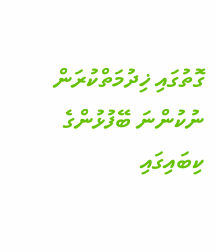ގޮތުގައި ޚިދުމަތްކުރަން ނުކުންނަ ބޭފުޅުންގެ ކިބައިގައި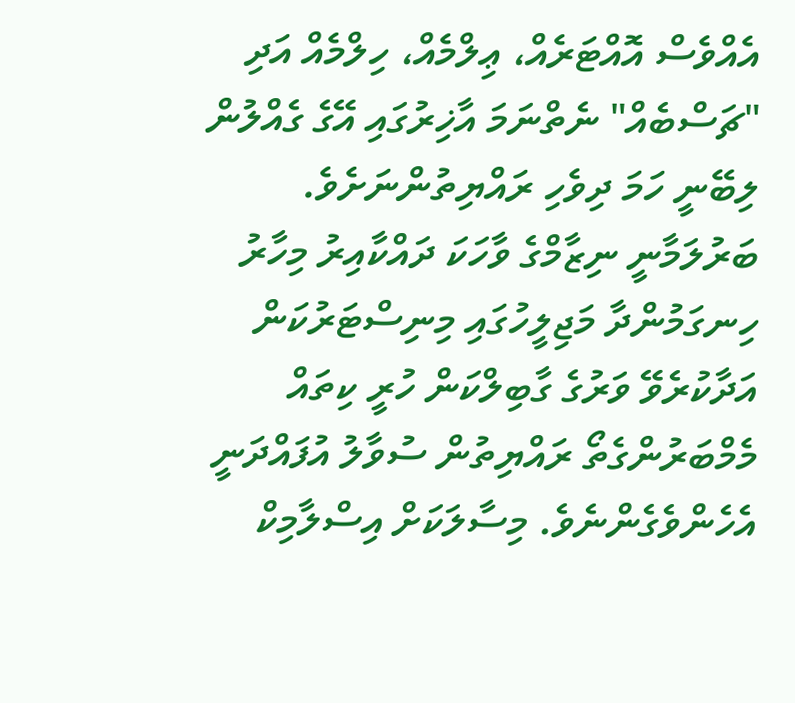އެއްވެސް އޮއްޓަރެއް، ޢިލްމެއް، ހިލްމެއް އަދި "ޗަސްބެއް" ނެތްނަމަ އާޚިރުގައި އޭގެ ގެއްލުން ލިބޭނީ ހަމަ ދިވެހި ރައްޔިތުންނަށެވެ.
ބަރުލަމާނީ ނިޒާމްގެ ވާހަކަ ދައްކާއިރު މިހާރު ހިނގަމުންދާ މަޖިލީހުގައި މިނިސްޓަރުކަން އަދާކުރެވޭ ވަރުގެ ގާބިލްކަން ހުރީ ކިތައް މެމްބަރުންގެތޯ ރައްޔިތުން ސުވާލު އުފައްދަނީ އެހެންވެގެންނެވެ. މިސާލަކަށް އިސްލާމިކް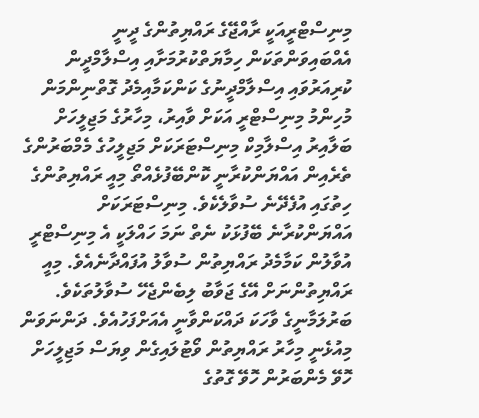މިނިސްޓްރީއަކީ ރާއްޖޭގެ ރައްޔިތުންގެ ދީނީ އެއްބައިވަންތަކަން ހިމާޔަތްކުރުމަށާއި އިސްލާމްދީން ކުރިއަރުވައި އިސްލާމްދީނުގެ ކަންކަމާއިމެދު ގޮތްނިންމަން މުހިންމު މިނިސްޓްރީ އަކަށް ވާއިރު، މިހާރުގެ މަޖިލީހަށް ބަލާއިރު އިސްލާމިކް މިނިސްޓަރަކަށް މަޖިލީހުގެ މެމްބަރުންގެ ތެރެއިން އައްޔަންކުރާނީ ކޮންބޭފުޅެއްތޯ މިއީ ރައްޔިތުންގެ ހިތުގައި އުފެދޭނެ ސުވާލެކެވެ. މިނިސްޓަރަކަށް އައްޔަންކުރާނެ ބޭފުޅަކު ނެތް ނަމަ ހައްލަކީ އެ މިނިސްޓްރީ އުވާލުން ކަމާމެދު ރައްޔިތުން ސުވާލު އުފައްދާނެއެވެ. މިއީ ރައްޔިތުންނަށް އޭގެ ޖަވާބު ލިބެންޖެހޭ ސުވާލުތަކެވެ. ބަރުލަމާނީގެ ވާހަކަ ދައްކަންވާނީ އެއަށްފަހުއެވެ. ދަންނަވަން މިއުޅެނީ މިހާރު ރައްޔިތުން ވޯޓުލައިގެން ވިޔަސް މަޖިލީހަށް ހޮވޭ މެންބަރުން ހޮވޭ ގޮތުގެ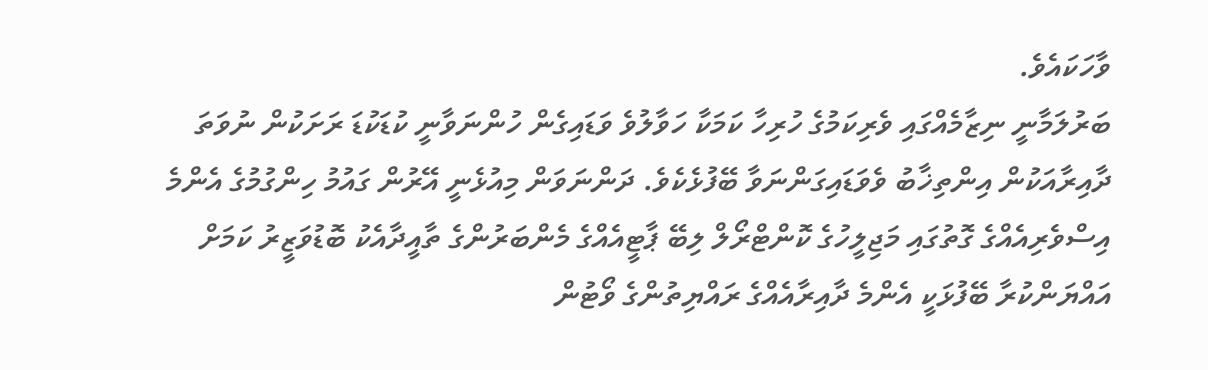ވާހަކައެވެ.
ބަރުލަމާނީ ނިޒާމެއްގައި ވެރިކަމުގެ ހުރިހާ ކަމަކާ ހަވާލުވެ ވަޑައިގެން ހުންނަވާނީ ކުޑަކުޑަ ރަށަކުން ނުވަތަ ދާއިރާއަކުން އިންތިޚާބު ވެވަޑައިގަންނަވާ ބޭފުޅެކެވެ. ދަންނަވަން މިއުޅެނީ އޭރުން ގައުމު ހިންގުމުގެ އެންމެ އިސްވެރިއެއްގެ ގޮތުގައި މަޖިލީހުގެ ކޮންޓްރޯލް ލިބޭ ޕާޓީއެއްގެ މެންބަރުންގެ ތާއީދާއެކު ބޮޑުވަޒީރު ކަމަށް އައްޔަންކުރާ ބޭފުޅަކީ އެންމެ ދާއިރާއެއްގެ ރައްޔިތުންގެ ވޯޓުން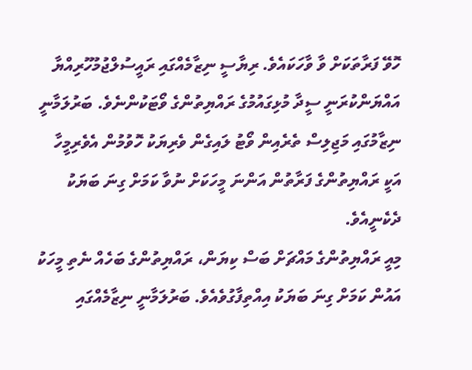ހޮވޭ ފަރާތަކަށް ވާ ވާހަކައެވެ. ރިޔާސީ ނިޒާމެއްގައި ރައީސުލްޖުމުހޫރިއްޔާ އައްޔަންކުރަނީ ސީދާ މުޅިގައުމުގެ ރައްޔިތުންގެ ވޯޓަކުންނެވެ. ބަރުލަމާނީ ނިޒާމުގައި މަޖިލިސް ތެރެއިން ވޯޓު ލައިގެން ވެރިޔަކު ހޮވުމުން އެވެރިމީހާ އަކީ ރައްޔިތުންގެ ފަރާތުން އަންނަ މީހަކަށް ނުވާ ކަމަށް ގިނަ ބަޔަކު ދެކެނީއެވެ.
މިއީ ރައްޔިތުންގެ މައްޗަށް ބަސް ކިޔަން، ރައްޔިތުންގެ ބަހެއް ނެތި މީހަކު އައުން ކަމަށް ގިނަ ބަޔަކު އިއްތިފާގުވެއެވެ. ބަރުލަމާނީ ނިޒާމެއްގައި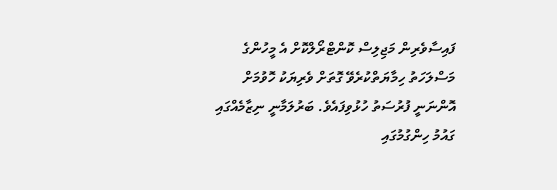ފައިސާވެރިން މަޖިލިސް ކޮންޓްރޯލްކޮށް އެ މީހުންގެ މަސްލަހަތު ހިމާޔަތްކުރެވޭ ގޮތަށް ވެރިޔަކު ހޮވުމަށް އޮންނަނީ ފުރުސަތު ހުޅުވިފައެވެ. ބަރުލަމާނީ ނިޒާމެއްގައި ގައުމު ހިންގުމުގައި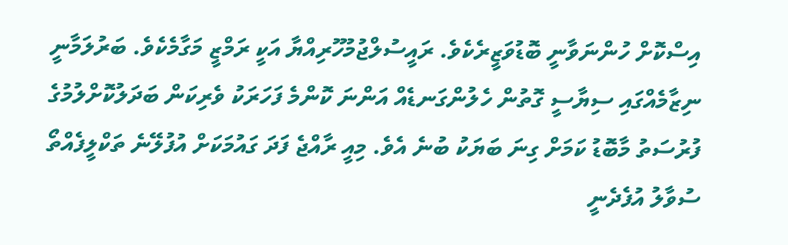އިސްކޮށް ހުންނަވާނީ ބޮޑުވަޒީރެކެވެ. ރައީސުލްޖުމުހޫރިއްޔާ އަކީ ރަމްޒީ މަގާމެކެވެ. ބަރުލަމާނީ ނިޒާމެއްގައި ސިޔާސީ ގޮތުން ހެލުންގަނޑެއް އަންނަ ކޮންމެ ފަހަރަކު ވެރިކަން ބަދަލުކޮށްލުމުގެ ފުރުސަތު މާބޮޑު ކަމަށް ގިނަ ބަޔަކު ބުނެ އެވެ. މިއީ ރާއްޖެ ފަދަ ގައުމަކަށް އުފުލޭނެ ތަކްލީފެއްތޯ ސުވާލު އުފެދެނީ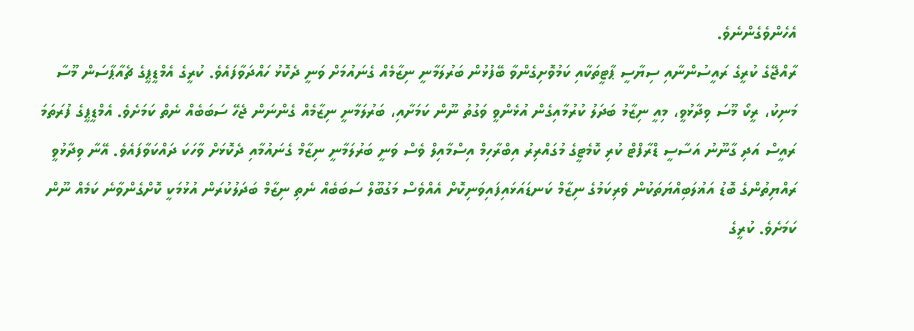އެހެންވެގެންނެވެ.
ރާއްޖޭގެ ކުރީގެ ރައީސުންނާއި ސިޔާސީ ޕާޓީތަކާއި ކަމުވޮށިގެންވާ ބޭފުޅުން ބަރުލަމާނީ ނިޒާމެއް ގެނައުމަށް ވަނީ ދެކޮޅު ހައްދަވާފައެވެ. ކުރީގެ އެމްޑީޕީގެ ޗެއާޕާސަން މޫސާ މަނިކު، ރީކޯ މޫސަ ވިދާޅުވީ، މިއީ ނިޒާމު ބަދަލު ކުރުމާއިގެން އުޅެންވީ ވަގުތު ނޫން ކަމަށާއި، ބަރުލަމާނީ ނިޒާމެއް ގެންނަން ޖެހޭ ސަބަބެއް ނެތް ކަމަށެވެ. އެމްޑީޕީގެ ފުރަތަމަ ރައީސް އަދި ގާނޫނު އަސާސީ ޑްރާފްޓް ކުރި ކޮމެޓީގެ މުގައްރިރު އިބްރާހިމް އިސްމާއިލް ވެސް ވަނީ ބަރުލަމާނީ ނިޒާމް ގެނައުމާއި ދެކޮޅަށް ވާހަކަ ދައްކަވާފައެވެ. އޭނާ ވިދާޅުވީ ރައްޔިތުންގެ ބޮޑު އަޣުލަބިއްޔަތަކުން ވެރިކަމުގެ ނިޒާމް ކަނޑައަޅައިފައިވަނިކޮށް އެއްވެސް މަގުބޫލް ސަބަބެއް ނެތި ނިޒާމް ބަދަލުކުރަން އުޅުމަކީ ކޮށްގެންވާނެ ކަމެއް ނޫން ކަމަށެވެ. ކުރީގެ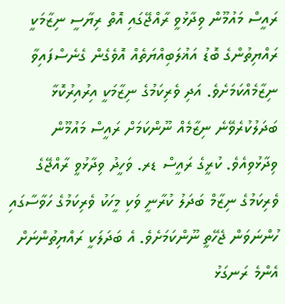ރައީސް މައުމޫން ވިދާޅުވީ ރާއްޖޭގައި އޮތް ރިޔާސީ ނިޒާމަކީ ރައްޔިތުންގެ ބޮޑު އަޣުލަބިއްޔަތެއް އޮވެގެން ގެނެސްފައިވާ ނިޒާމެއްކަމަށެވެ. އަދި ވެރިކަމުގެ ނިޒާމަކީ އިރުއިރުކޮޅާ ބަދަލުކުރެވޭނެ ނިޒާމެއް ނޫންކަމަށް ރައީސް މައުމޫން ވިދާޅުވިއެވެ. ކުރީގެ ރައީސް ޑރ. ވަހީދު ވިދާޅުވީ ރާއްޖޭގެ ވެރިކަމުގެ ނިޒާމް ބަދަލު ކުރާނީ ވަކި މީހަކު ވެރިކަމުގެ ހަވާސާގައި ހުންނަވަން ޖެހޭތީ ނޫންކަމަށެވެ. އެ ބަދަލަކީ ރައްޔިތުންނަށް އެންމެ ރަނގަޅު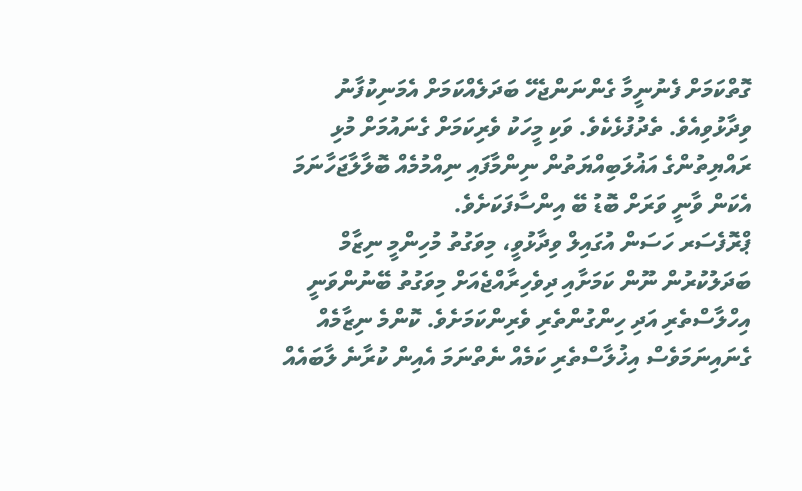ގޮތްކަމަށް ފެނުނީމާ ގެންނަންޖެހޭ ބަދަލެއްކަމަށް އެމަނިކުފާނު ވިދާޅުވިއެވެ. ތެދުފުޅެކެވެ. ވަކި މީހަކު ވެރިކަމަށް ގެނައުމަށް މުޅި ރައްޔިތުންގެ އަޣުލަބިއްޔަތުން ނިންމާފައި ނިއްމުމެއް ބޮލާލާޖަހާނަމަ އެކަން ވާނީ ވަރަށް ބޮޑު ބޭ އިންސާފަކަށެވެ.
ޕްރޮފެސަރ ހަސަން އުގައިލް ވިދާޅުވީ، މިވަގުތު މުހިންމީ ނިޒާމް ބަދަލުކުރުން ނޫން ކަމަށާއި ދިވެހިރާއްޖެއަށް މިވަގުތު ބޭނުންވަނީ އިހްލާސްތެރި އަދި ހިންގުންތެރި ވެރިންކަމަށެވެ. ކޮންމެ ނިޒާމެއް ގެނައިނަމަވެސް އިޚުލާސްތެރި ކަމެއް ނެތްނަމަ އެއިން ކުރާނެ ލާބައެއް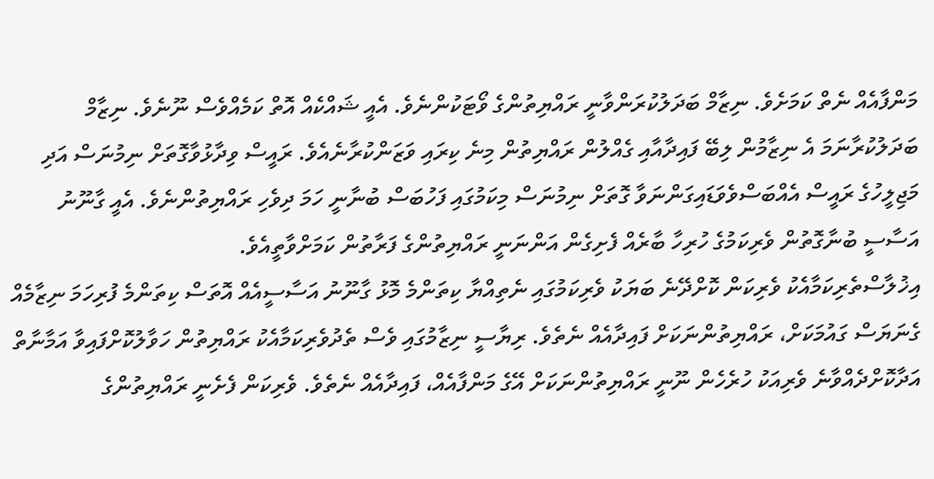މަންފާއެއް ނެތް ކަމަށެވެ. ނިޒާމް ބަދަލުކުރަންވާނީ ރައްޔިތުންގެ ވޯޓަކުންނެވެ. އެއީ ޝައްކެއް އޮތް ކަމެއްވެސް ނޫނެވެ. ނިޒާމް ބަދަލުކުރާނަމަ އެ ނިޒާމުން ލިބޭ ފައިދާއާއި ގެއްލުން ރައްޔިތުން މިނެ ކިރައި ވަޒަންކުރާނެއެވެ. ރައީސް ވިދާޅުވާގޮތަށް ނިމުނަސް އަދި މަޖިލީހުގެ ރައީސް އެއްބަސްވެވަޑައިގަންނަވާ ގޮތަށް ނިމުނަސް މިކަމުގައި ފަހުބަސް ބުނާނީ ހަމަ ދިވެހި ރައްޔިތުންނެވެ. އެއީ ގާނޫނު އަސާސީ ބުނާގޮތުން ވެރިކަމުގެ ހުރިހާ ބާރެއް ފެށިގެން އަންނަނީ ރައްޔިތުންގެ ފަރާތުން ކަމަށްވާތީއެވެ.
އިޚުލާސްތެރިކަމާއެކު ވެރިކަން ކޮށްދޭނެ ބަޔަކު ވެރިކަމުގައި ނެތިއްޔާ ކިތަންމެ މޮޅު ގާނޫނު އަސާސީއެއް އޮތަސް ކިތަންމެ ފުރިހަމަ ނިޒާމެއް ގެނަޔަސް ގައުމަކަށް، ރައްޔިތުންނަކަށް ފައިދާއެއް ނެތެވެ. ރިޔާސީ ނިޒާމުގައި ވެސް ތެދުވެރިކަމާއެކު ރައްޔިތުން ހަވާލުކޮށްފައިވާ އަމާނާތް އަދާކޮށްދެއްވާނެ ވެރިއަކު ހުރެހެން ނޫނީ ރައްޔިތުންނަކަށް އޭގެ މަންފާއެއް، ފައިދާއެއް ނެތެވެ. ވެރިކަން ފެށެނީ ރައްޔިތުންގެ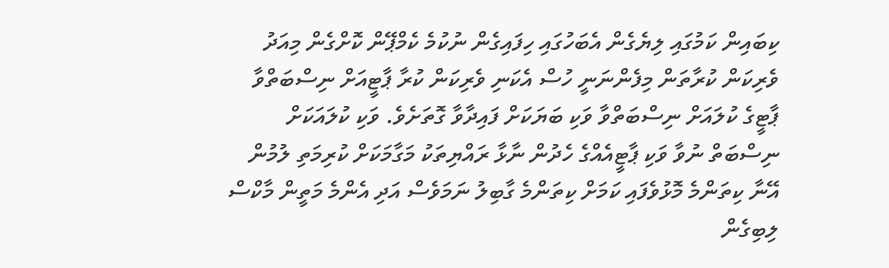ކިބައިން ކަމުގައި ލިޔެގެން އެބަހުގައި ހިފައިގެން ނުކުމެ ކެމްޕޭން ކޮށްގެން މިއަދު ވެރިކަން ކުރާތަން މިފެންނަނީ ހުސް އެކަނި ވެރިކަން ކުރާ ޕާޓީއަށް ނިސްބަތްވާ ޕާޓީގެ ކުލައަށް ނިސްބަތްވާ ވަކި ބަޔަކަށް ފައިދާވާ ގޮތަށެވެ. ވަކި ކުލައަކަށް ނިސްބަތް ނުވާ ވަކި ޕާޓީއެއްގެ ހެދުން ނާޅާ ރައްޔިތަކު މަގާމަކަށް ކުރިމަތި ލުމުން އޭނާ ކިތަންމެ މޮޅުވެފައި ކަމަށް ކިތަންމެ ގާބިލު ނަމަވެސް އަދި އެންމެ މަތީން މާކްސް ލިބިގެން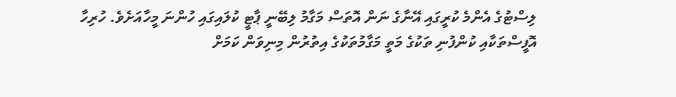ލިސްޓުގެ އެންމެ ކުރީގައި އޭނާގެ ނަން އޮތަސް މަގާމު ލިބޭނީ ޕާޓީ ކުލައިގައި ހުންނަ މީހާއަށެވެ. ހުރިހާ އޮފީސްތަކާއި ކުންފުނި ތަކުގެ މަތީ މަގާމުތަކުގެ އިތުރުން މިނިވަން ކަމަށް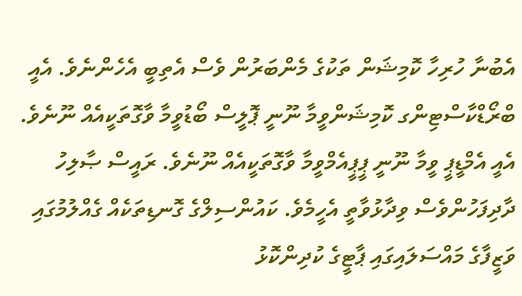އެބުނާ ހުރިހާ ކޮމިޝަން ތަކުގެ މެންބަރުން ވެސް އެތިބީ އެހެންނެވެ. އެއީ ބްރޯޑްކާސްޓިންގ ކޮމިޝަންވީމާ ނޫނީ ޕޮލީސް ބޯޑުވީމާ ވާގޮތަކީއެއް ނޫނެވެ. އެއީ އެމްޑީޕީ ވީމާ ނޫނީ ޕީޕީއެމްވީމާ ވާގޮތަކީއެއް ނޫނެވެ. ރައީސް ޞާލިހު ދާދިފަހުންވެސް ވިދާޅުވާތީ އެހީމެވެ. ކައުންސިލްގެ ގޮނޑިތަކެއް ގެއްލުމުގައި ވަޒީފާގެ މައްސަލައިގައި ޕާޓީގެ ކުދިންކޮޅު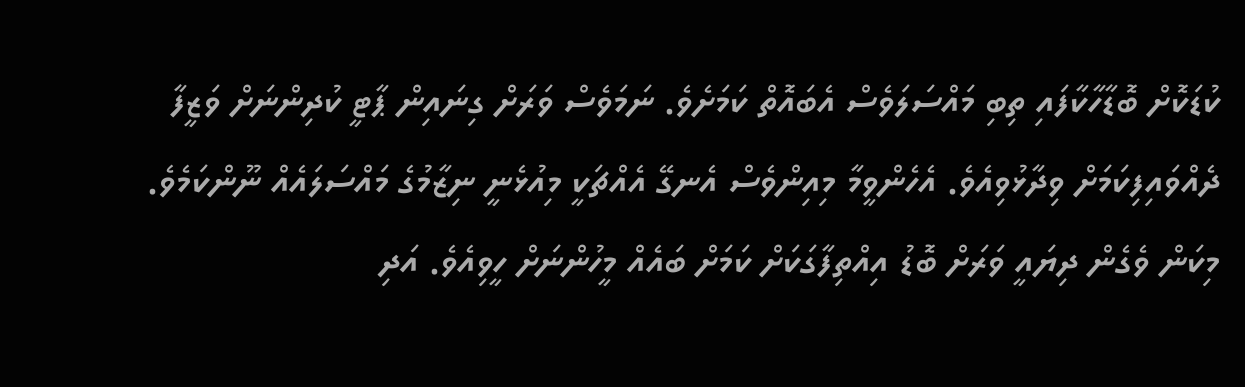ކުޑަކޮށް ބޮޑާހާކާފައި ތިބި މައްސަލަވެސް އެބައޮތް ކަމަށެވެ. ނަމަވެސް ވަރަށް ގިނައިން ޕާޓީ ކުދިންނަށް ވަޒީފާ ދެއްވައިފިކަމަށް ވިދާޅުވިއެވެ. އެހެންވީމާ މިއިންވެސް އެނގޭ އެއްޗަކީ މިއުޅެނީ ނިޒާމުގެ މައްސަލައެއް ނޫންކަމެވެ.
މިކަން ވެގެން ދިޔައީ ވަރަށް ބޮޑު އިއްތިފާގަކަށް ކަމަށް ބައެއް މީހުންނަށް ހީވިއެވެ. އަދި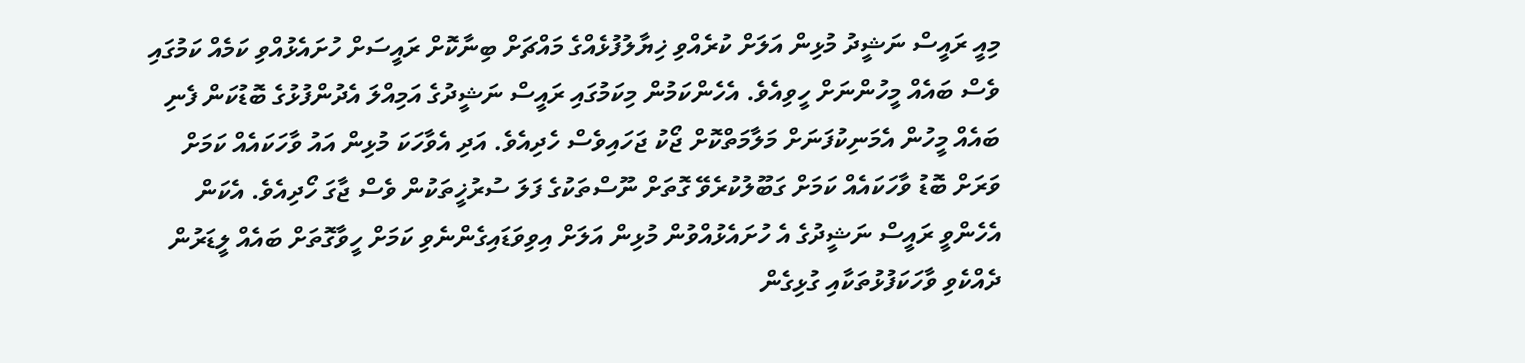މިއީ ރައީސް ނަޝީދު މުޅިން އަލަށް ކުރެއްވި ޚިޔާލުފުޅެއްގެ މައްޗަށް ބިނާކޮށް ރައީސަށް ހުށައެޅުއްވި ކަމެއް ކަމުގައި ވެސް ބައެއް މީހުންނަށް ހީވިއެވެ. އެހެންކަމުން މިކަމުގައި ރައީސް ނަޝީދުގެ އަމިއްލަ އެދުންފުޅުގެ ބޮޑުކަން ފެނި ބައެއް މީހުން އެމަނިކުފަނަށް މަލާމަތްކޮށް ޖޯކު ޖަހައިވެސް ހެދިއެވެ. އަދި އެވާހަކަ މުޅިން އައު ވާހަކައެއް ކަމަށް ވަރަށް ބޮޑު ވާހަކައެއް ކަމަށް ގަބޫލުކުރެވޭ ގޮތަށް ނޫސްތަކުގެ ފަލަ ސުރުޚީތަކުން ވެސް ޖާގަ ހޯދިއެވެ. އެކަން އެހެންވީ ރައީސް ނަޝީދުގެ އެ ހުށައެޅުއްވުން މުޅިން އަލަށް އިވިވަޑައިގެންނެވި ކަމަށް ހީވާގޮތަށް ބައެއް ލީޑަރުން ދެއްކެވި ވާހަކަފުޅުތަކާއި ގުޅިގެން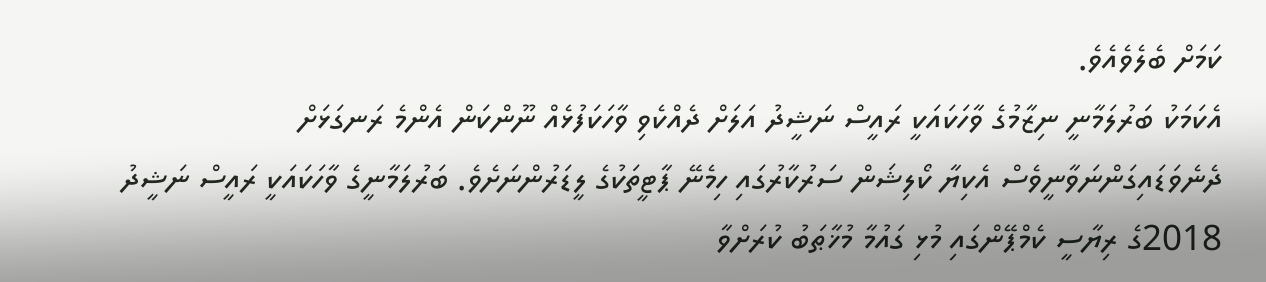ކަމަށް ބެލެވެއެވެ.
އެކަމަކު ބަރުލަމާނީ ނިޒާމުގެ ވާހަކައަކީ ރައީސް ނަޝީދު އަލަށް ދެއްކެވި ވާހަކަފުޅެއް ނޫންކަން އެންމެ ރަނގަޅަށް ދެނެވަޑައިގަންނަވާނީވެސް އެކިޔާ ކޯލިޝަން ސަރުކާރުގައި ހިމެނޭ ޕާޓީތަކުގެ ލީޑަރުންނަށެވެ. ބަރުލަމާނީގެ ވާހަކައަކީ ރައީސް ނަޝީދު 2018ގެ ރިޔާސީ ކެމްޕޭންގައި މުޅި ގައުމާ މުޚާޠަބު ކުރަށްވާ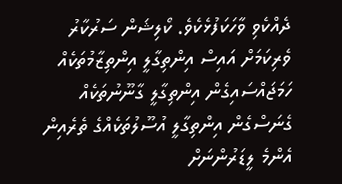ދެއްކެވި ވާހަކަފުޅެކެވެ. ކޯލިޝަން ސަރުކާރު ވެރިކަމަށް އައިސް އިންތިގާލީ އިންތިޒާމުތަކެއް ހަމަޖައްސައިގެން އިންތިގާލީ ގާނޫނުތަކެއް ގެނަސްގެން އިންތިގާލީ އުސޫލުތަކެއްގެ ތެރެއިން އެންމެ ލީޑަރުންނަށް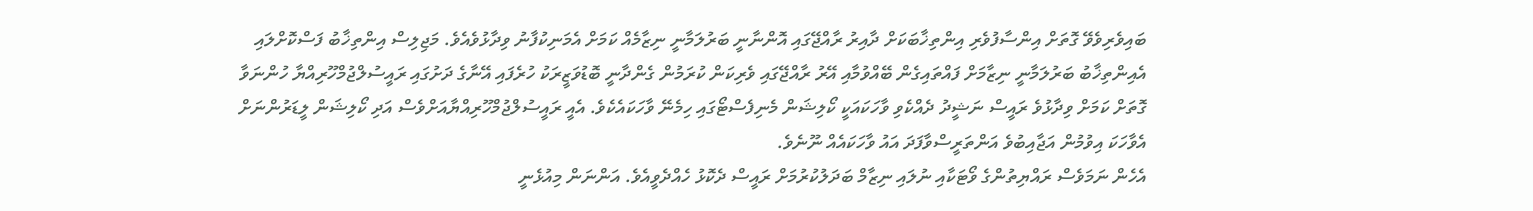ބައިވެރިވެވޭ ގޮތަށް އިންސާފުވެރި އިންތިޚާބަކަށް ދާއިރު ރާއްޖޭގައި އޮންނާނީ ބަރުލަމާނީ ނިޒާމެއް ކަމަށް އެމަނިކުފާނު ވިދާޅުވެއެވެ. މަޖިލިސް އިންތިޚާބު ފަސްކޮށްލައި އެއިންތިޚާބު ބަރުލަމާނީ ނިޒާމަށް ފައްތައިގެން ބޭއްވުމާއި އޭރު ރާއްޖޭގައި ވެރިކަން ކުރަމުން ގެންދާނީ ބޮޑުވަޒީރަކު ހުރެފައި އޭނާގެ ދަށުގައި ރައީސުލްޖުމްހޫރިއްޔާ ހުންނަވާ ގޮތަށް ކަމަށް ވިދާޅުވެ ރައީސް ނަޝީދު ދެއްކެވި ވާހަކައަކީ ކޯލިޝަން މެނިފެސްޓޯގައި ހިމެނޭ ވާހަކައެކެވެ. އެއީ ރައީސުލްޖުމްހޫރިއްޔާއަށްވެސް އަދި ކޯލިޝަން ލީޑަރުންނަށް އެވާހަކަ އިވުމުން އަޖާއިބުވެ އަންތަރީސްވާފަދަ އައު ވާހަކައެއް ނޫނެވެ.
އެހެން ނަމަވެސް ރައްޔިތުންގެ ވޯޓަކާއި ނުލައި ނިޒާމް ބަދަލުކުރުމަށް ރައީސް ދެކޮޅު ހެއްދެވީއެވެ. އަންނަން މިއުޅެނީ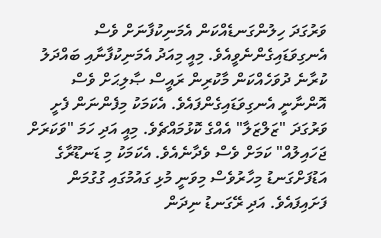ވަރުގަދަ ހިލުންގަނޑެއްކަން އެމަނިކުފާނަށް ވެސް އެނގިވަޑައިގެންނެވީއެވެ. މިއީ މިއަދު އެމަނިކުފާނާއި ބައްދަލު ކުރާނެ ދުވަހެއްކަން މާކުރިން ރައީސް ޞާލިޙަށް ވެސް އޮންނާނީ އެނގިވަޑައިގެންފައެވެ. އެކަމަކު މިފެންނަން ފެށީ ވަރުގަދަ "ޒަލްޒަލާ" އެއްގެ ކޮޅުމައްޗެވެ. މިއީ އަދި ހަމަ "ވަކަރަށް ޖަހައިލުއް" ކަމަށް ވެސް ވެދާނެއެވެ. އެކަމަކު މި ޑަނޑޫރާގެ އަޑުފަށްގަނޑު މިހާރުވެސް މިވަނީ މުޅި ގައުމުގައި ގުގުމަން ފަށައިފައެވެ. އަދި ރޭގަނޑު ނިދަން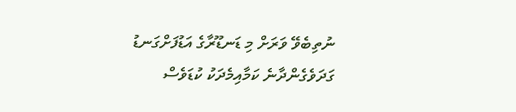ނުތިބެވޭ ވަރަށް މި ޑަނޑޫރާގެ އަޑުފަށްގަނޑު ގަދަވެގެންދާނެ ކަމާއިމެދަކު ކުޑަވެސް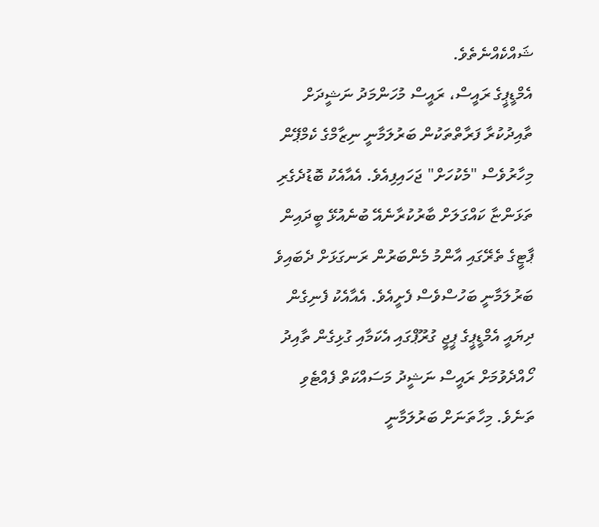ޝައްކެއްނެތެވެ.
އެމްޑީޕީގެ ރައީސް، ރައީސް މުހަންމަދު ނަޝީދަށް ތާއިދުކުރާ ފަރާތްތަކުން ބަރުލަމާނީ ނިޒާމްގެ ކެމްޕޭން މިހާރުވެސް "މެކުހަށް" ޖަހައިފިއެވެ. އެއާއެކު ބޮޑުދެގެރި ތަޅަންޏާ ކައްގަލަށް ބާރުކުރާނެއޭ ބުނެއުޅޭ ބީދައިން ޕާޓީގެ ތެރޭގައި އާންމު މެންބަރުން ރަނގަޅަށް ދެބައިވެ ބަރުލަމާނީ ބަހުސްވެސް ފެށީއެވެ. އެއާއެކު ފެނިގެން ދިޔައީ އެމްޑީޕީގެ ޕީޖީ ގުރޫޕްގައި އެކަމާއި ގުޅިގެން ތާއިދު ހޯއްދެވުމަށް ރައީސް ނަޝީދު މަސައްކަތް ފެއްޓެވި ތަނެވެ. މިހާތަނަށް ބަރުލަމާނީ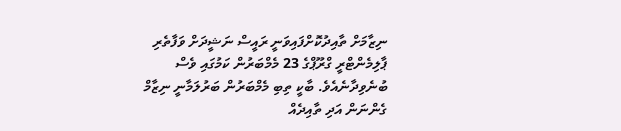ނިޒާމަށް ތާއިދުކޮށްފައިވަނީ ރައީސް ނަޝީދަށް ވަފާތެރި ޕާލިމެންޓްރީ ގްރޫޕްގެ 23 މެމްބަރުން ކަމުގައި ވެސް ބުނެވިދާނެއެވެ. ބާކީ ތިބި މެމްބަރުން ބަރުލަމާނީ ނިޒާމް ގެންނަން އަދި ތާއިދެއް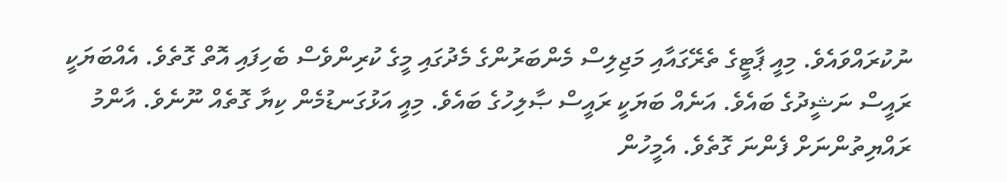ނުކުރައްވައެވެ. މިއީ ޕާޓީގެ ތެރޭގައާއި މަޖިލިސް މެންބަރުންގެ މެދުގައި މީގެ ކުރިންވެސް ބެހިފައި އޮތް ގޮތެވެ. އެއްބަޔަކީ ރައީސް ނަޝީދުގެ ބައެވެ. އަނެއް ބަޔަކީ ރައީސް ޞާލިހުގެ ބައެވެ. މިއީ އަޅުގަނޑުމެން ކިޔާ ގޮތެއް ނޫނެވެ. އާންމު ރައްޔިތުންނަށް ފެންނަ ގޮތެވެ. އެމީހުން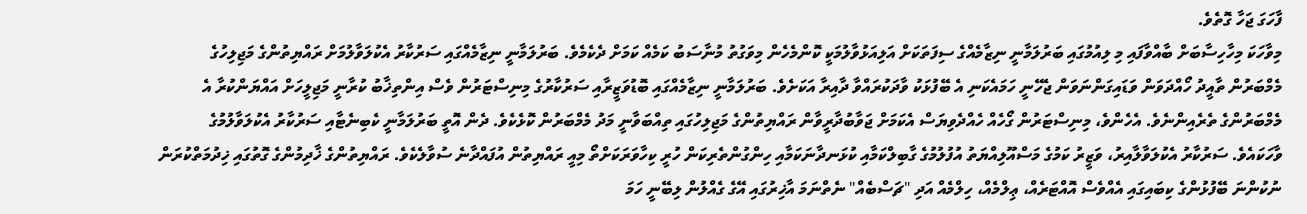ފާހަގަ ޖަހާ ގޮތެވެ.
މިވާހަކަ މިހާހިސާބަށް ބާއްވާފައި މި ލިއުމުގައި ބަރުލަމާނީ ނިޒާމެއްގެ ސިފަތަކަށް އަލިއަޅުވާލުމަކީ ކޮންމެހެން މިވަގުތު މުނާސަބު ކަމެއް ކަމަށް ދެކެމެވެ. ބަރުލަމާނީ ނިޒާމެއްގައި ސަރުކާރު އެކުލަވާލުމަށް ރައްޔިތުންގެ މަޖިލިހުގެ މެމްބަރުން ތާއީދު ހޯއްދަވަން ވަޑައިގަންނަވަން ޖެހޭނީ ހަމައެކަނި އެ ބޭފުޅަކު ވާދަކުރައްވާ ދާއިރާ އަކަށެވެ. ބަރުލަމާނީ ނިޒާމެއްގައި ބޮޑުވަޒީރާއި ސަރުކާރުގެ މިނިސްޓަރުން ވެސް އިންތިޚާބު ކުރާނީ މަޖިލީހަށް އައްޔަންކުރާ އެ މެމްބަރުންގެ ތެރެއިންނެވެ. އެހެންވެ، މިނިސްޓަރުން ގޯހެއް ހެއްދެވިޔަސް އެކަމަށް ޖަވާބުދާރީވާން ރައްޔިތުންގެ މަޖިލިހުގައި ތިއްބަވާނީ މަދު މެމްބަރުން ކޮޅެކެވެ. ދެން އޮތީ ބަރުލަމާނީ ކެބިނެޓާއި ސަރުކާރު އެކުލަވާލުމުގެ ވާހަކައެވެ. ސަރުކާރު އެކުލަވާލާއިރު، ވަޒީރު ކަމުގެ މަސްއޫލިއްޔަތު އުފުލުމުގެ ގާބިލްކަމާއި ކުޅަނދާނަކަމާއި ހިންގުންތެރިކަން ހުރީ ކިހާވަރަކަށްތޯ މިއީ ރައްޔިތުން އުފައްދާނެ ސުވާލެކެވެ. ރައްޔިތުންގެ ޚާދިމުންގެ ގޮތުގައި ޚިދުމަތްކުރަން ނުކުންނަ ބޭފުޅުންގެ ކިބައިގައި އެއްވެސް އޮއްޓަރެއް، ޢިލްމެއް، ހިލްމެއް އަދި "ޗަސްބެއް" ނެތްނަމަ އާޚިރުގައި އޭގެ ގެއްލުން ލިބޭނީ ހަމަ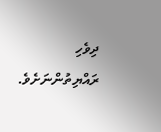ދިވެހި ރައްޔިތުންނަށެވެ.